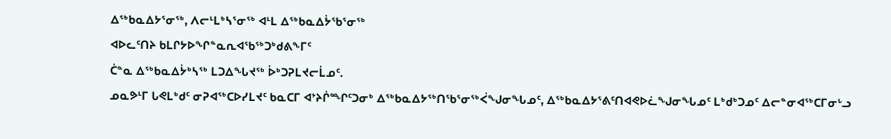ᐃᖅᑲᓇᐃᔭᕐᓂᖅ, ᐱᓕᒻᒪᒃᓴᕐᓂᖅ ᐊᒻᒪ ᐃᖅᑲᓇᐃᔮᖃᕐᓂᖅ
ᐊᐅᓚᑦᑎᔨ ᑲᒪᒋᔭᐅᖏᓐᓇᕆᐊᖃᖅᑐᒃᑯᕕᖕᒥᑦ
ᑖᓐᓇ ᐃᖅᑲᓇᐃᔮᒃᓴᖅ ᒪᑐᐃᖓᔪᖅ ᐆᒃᑐᕈᒪᔪᓕᒫᓄᑦ.
ᓄᓇᕗᒻᒥ ᒐᕙᒪᒃᑯᑦ ᓂᕈᐊᖅᑕᐅᓯᒪᔪᑦ ᑲᓇᑕᒥ ᐊᔾᔨᒌᙱᑦᑐᓂᒃ ᐃᖅᑲᓇᐃᔭᖅᑎᖃᕐᓂᖅᐹᖑᓂᖓᓄᑦ, ᐃᖅᑲᓇᐃᔭᕐᕕᑦᑎᐊᕙᐅᓛᖑᓂᖓᓄᑦ ᒪᒃᑯᒃᑐᓄᑦ ᐃᓕᓐᓂᐊᖅᑕᒥᓂᒡᓗ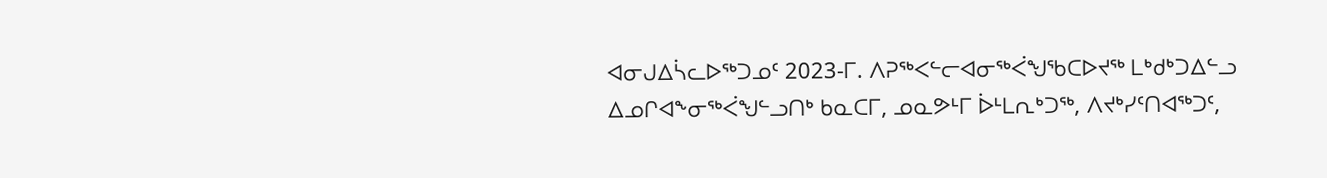ᐊᓂᒍᐃᓵᓚᐅᖅᑐᓄᑦ 2023-ᒥ. ᐱᕈᖅᐸᓪᓕᐊᓂᖅᐹᖑᖃᑕᐅᔪᖅ ᒪᒃᑯᒃᑐᐃᓪᓗ ᐃᓄᒋᐊᖕᓂᖅᐹᖑᓪᓗᑎᒃ ᑲᓇᑕᒥ, ᓄᓇᕗᒻᒥ ᐆᒻᒪᕆᒃᑐᖅ, ᐱᔪᒃᓯᑦᑎᐊᖅᑐᑦ,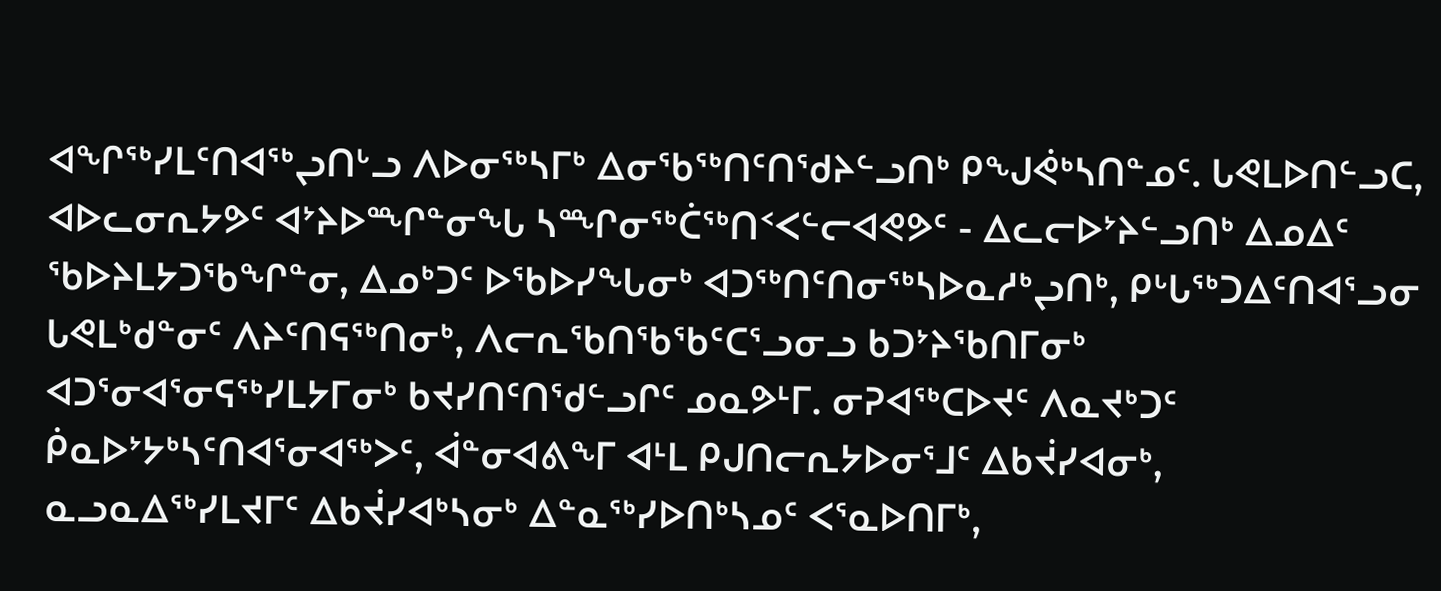ᐊᖏᖅᓯᒪᑦᑎᐊᖅᖢᑎᒡᓗ ᐱᐅᓂᖅᓴᒥᒃ ᐃᓂᖃᖅᑎᑦᑎᖁᔨᓪᓗᑎᒃ ᑭᖑᕚᒃᓴᑎᓐᓄᑦ. ᒐᕙᒪᐅᑎᓪᓗᑕ, ᐊᐅᓚᓂᕆᔭᕗᑦ ᐊᔾᔨᐅᙱᓐᓂᖓ ᓴᙱᓂᖅᑖᖅᑎᑉᐸᓪᓕᐊᕙᕗᑦ - ᐃᓚᓕᐅᔾᔨᓪᓗᑎᒃ ᐃᓄᐃᑦ ᖃᐅᔨᒪᔭᑐᖃᖏᓐᓂ, ᐃᓄᒃᑐᑦ ᐅᖃᐅᓯᖓᓂᒃ ᐊᑐᖅᑎᑦᑎᓂᖅᓴᐅᓇᓱᒃᖢᑎᒃ, ᑭᒡᒐᖅᑐᐃᑦᑎᐊᕐᓗᓂ ᒐᕙᒪᒃᑯᓐᓂᑦ ᐱᔨᑦᑎᕋᖅᑎᓂᒃ, ᐱᓕᕆᖃᑎᖃᖃᑦᑕᕐᓗᓂᓗ ᑲᑐᔾᔨᖃᑎᒥᓂᒃ ᐊᑐᕐᓂᐊᕐᓂᕋᖅᓯᒪᔭᒥᓂᒃ ᑲᔪᓯᑎᑦᑎᖁᓪᓗᒋᑦ ᓄᓇᕗᒻᒥ. ᓂᕈᐊᖅᑕᐅᔪᑦ ᐱᓇᔪᒃᑐᑦ ᑮᓇᐅᔾᔭᒃᓴᑦᑎᐊᕐᓂᐊᖅᐳᑦ, ᐋᓐᓂᐊᕕᖕᒥ ᐊᒻᒪ ᑭᒍᑎᓕᕆᔭᐅᓂᕐᒧᑦ ᐃᑲᔫᓯᐊᓂᒃ, ᓇᓗᓇᐃᖅᓯᒪᔪᒥᑦ ᐃᑲᔫᓯᐊᒃᓴᓂᒃ ᐃᓐᓇᖅᓯᐅᑎᒃᓴᓄᑦ ᐸᕐᓇᐅᑎᒥᒃ,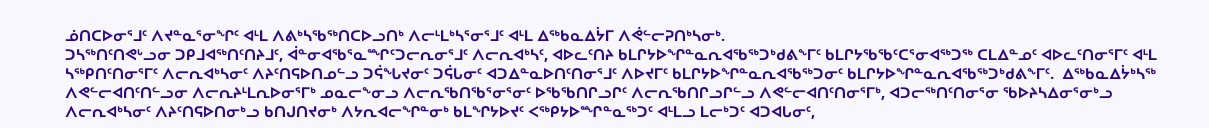ᓅᑎᑕᐅᓂᕐᒧᑦ ᐱᔪᓐᓇᕐᓂᖏᑦ ᐊᒻᒪ ᐱᕕᒃᓴᖃᖅᑎᑕᐅᓗᑎᒃ ᐱᓕᒻᒪᒃᓴᕐᓂᕐᒧᑦ ᐊᒻᒪ ᐃᖅᑲᓇᐃᔮᒥ ᐱᕚᓪᓕᕈᑎᒃᓴᓂᒃ.
ᑐᓴᖅᑎᑦᑎᕙᒡᓗᓂ ᑐᑭᒧᐊᖅᑎᑦᑎᔨᒧᑦ, ᐋᓐᓂᐊᖃᕐᓇᙱᑦᑐᓕᕆᓂᕐᒧᑦ ᐱᓕᕆᐊᒃᓴᑦ, ᐊᐅᓚᑦᑎᔨ ᑲᒪᒋᔭᐅᖏᓐᓇᕆᐊᖃᖅᑐᒃᑯᕕᖕᒥᑦ ᑲᒪᒋᔭᖃᖃᑦᑕᕐᓂᐊᖅᑐᖅ ᑕᒪᐃᓐᓄᑦ ᐊᐅᓚᑦᑎᓂᕐᒥᑦ ᐊᒻᒪ ᓴᖅᑭᑎᑦᑎᓂᕐᒥᑦ ᐱᓕᕆᐊᒃᓴᓂᑦ ᐱᔨᑦᑎᕋᐅᑎᓄᓪᓗ ᑐᕌᖓᔪᓂᑦ ᑐᕌᒐᓂᑦ ᐊᑐᐃᓐᓇᐅᑎᑦᑎᓂᕐᒧᑦ ᐱᐅᔪᒥᑦ ᑲᒪᒋᔭᐅᖏᓐᓇᕆᐊᖃᖅᑐᓂᑦ ᑲᒪᒋᔭᐅᖏᓐᓇᕆᐊᖃᖅᑐᒃᑯᕕᖕᒥᑦ.  ᐃᖅᑲᓇᐃᔮᒃᓴᖅ ᐱᕙᓪᓕᐊᑎᑦᑎᓪᓗᓂ ᐱᓕᕆᔨᒻᒪᕆᐅᓂᕐᒥᒃ ᓄᓇᓕᖕᓂᓗ ᐱᓕᕆᖃᑎᖃᕐᓂᕐᓂᑦ ᐅᖃᖃᑎᒋᓗᒋᑦ ᐱᓕᕆᖃᑎᒋᓗᒋᓪᓗ ᐱᕙᓪᓕᐊᑎᑦᑎᓂᕐᒥᒃ, ᐊᑐᓕᖅᑎᑦᑎᓂᕐᓂ ᖃᐅᔨᓴᐃᓂᕐᓂᒃᓗ ᐱᓕᕆᐊᒃᓴᓂᑦ ᐱᔨᑦᑎᕋᐅᑎᓂᒃᓗ ᑲᑎᒍᑎᔪᓂᒃ ᐱᔭᕆᐊᓕᖏᓐᓂᒃ ᑲᒪᖏᔭᐅᔪᑦ ᐸᖅᑭᔭᐅᙱᓐᓇᖅᑐᑦ ᐊᒻᒪᓗ ᒪᓕᒃᑐᑦ ᐊᑐᐊᒐᓂᑦ,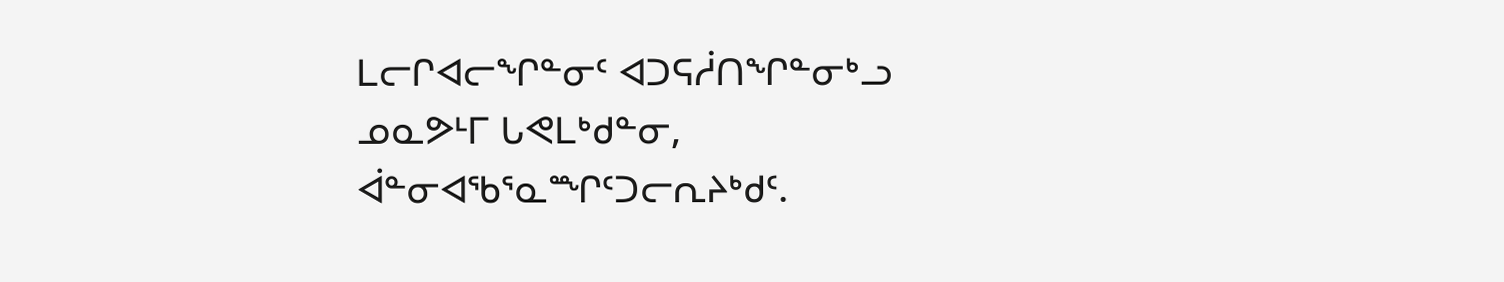ᒪᓕᒋᐊᓕᖏᓐᓂᑦ ᐊᑐᕋᓲᑎᖏᓐᓂᒃᓗ ᓄᓇᕗᒻᒥ ᒐᕙᒪᒃᑯᓐᓂ, ᐋᓐᓂᐊᖃᕐᓇᙱᑦᑐᓕᕆᔨᒃᑯᑦ.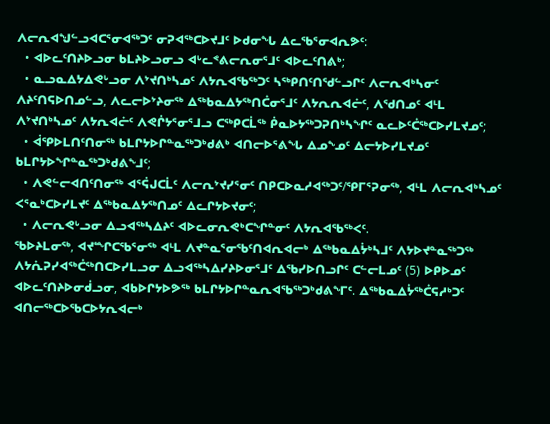ᐱᓕᕆᐊᖑᓪᓗᐊᑕᕐᓂᐊᖅᑐᑦ ᓂᕈᐊᖅᑕᐅᔪᒧᑦ ᐅᑯᓂᖓ ᐃᓚᖃᕐᓂᐊᕆᕗᑦ:
  • ᐊᐅᓚᑦᑎᔨᐅᓗᓂ ᑲᒪᔨᐅᓗᓂᓗ ᐊᒡᓚᕝᕕᓕᕆᓂᕐᒧᑦ ᐊᐅᓚᑦᑎᕕᒃ;
  • ᓇᓗᓇᐃᔭᐃᕙᒡᓗᓂ ᐱᔾᔪᑎᒃᓴᓄᑦ ᐱᔭᕆᐊᖃᖅᑐᑦ ᓴᖅᑭᑎᑦᑎᖁᓪᓗᒋᑦ ᐱᓕᕆᐊᒃᓴᓂᑦ ᐱᔨᑦᑎᕋᐅᑎᓄᓪᓗ, ᐱᓚᓕᐅᔾᔨᓂᖅ ᐃᖅᑲᓇᐃᔭᖅᑎᑖᓂᕐᒧᑦ ᐱᔭᕆᕆᐊᓖᑦ, ᐱᖁᑎᓄᑦ ᐊᒻᒪ ᐱᔾᔪᑎᒃᓴᓄᑦ ᐱᔭᕆᐊᓖᑦ ᐱᕙᒌᔭᕐᓂᕐᒧᓗ ᑕᖅᑭᑕᒫᖅ ᑮᓇᐅᔭᖅᑐᕈᑎᒃᓴᖏᑦ ᓇᓚᐅᑦᑖᖅᑕᐅᓯᒪᔪᓄᑦ;
  • ᐋᕿᐅᒪᑎᑦᑎᓂᖅ ᑲᒪᒋᔭᐅᒋᓐᓇᖅᑐᒃᑯᕕᒃ ᐊᑎᓕᐅᕐᕕᖓ ᐃᓄᖕᓄᑦ ᐃᓕᔭᐅᓯᒪᔪᓄᑦ ᑲᒪᒋᔭᐅᖏᓐᓇᖅᑐᒃᑯᕕᖕᒧᑦ;
  • ᐱᕙᓪᓕᐊᑎᑦᑎᓂᖅ ᐊᕐᕌᒍᑕᒫᑦ ᐱᓕᕆᔾᔪᓯᕐᓂᑦ ᑎᑭᑕᐅᓇᓱᐊᖅᑐᑦ/ᕿᒥᕐᕈᓂᖅ, ᐊᒻᒪ ᐱᓕᕆᐊᒃᓴᓄᑦ ᐸᕐᓇᒃᑕᐅᓯᒪᔪᑦ ᐃᖅᑲᓇᐃᔭᖅᑎᓄᑦ ᐃᓚᒋᔭᐅᔪᓂᑦ;
  • ᐱᓕᕆᕙᒡᓗᓂ ᐃᓗᐊᖅᓴᐃᔨᑦ ᐊᐅᓚᓂᕆᕙᒃᑕᖏᓐᓂᑦ ᐱᔭᕆᐊᖃᖅᐸᑦ.
ᖃᐅᔨᒪᓂᖅ, ᐊᔪᙱᑕᖃᕐᓂᖅ ᐊᒻᒪ ᐱᔪᓐᓇᕐᓂᖃᑦᑎᐊᕆᐊᓕᒃ ᐃᖅᑲᓇᐃᔮᒃᓴᒧᑦ ᐱᔭᐅᔪᓐᓇᖅᑐᖅ ᐱᔭᕇᕈᓯᐊᖅᑖᖅᑎᑕᐅᓯᒪᓗᓂ ᐃᓗᐊᖅᓴᐃᓯᔨᐅᓂᕐᒧᑦ ᐃᖃᓯᐅᑎᓗᒋᑦ ᑕᓪᓕᒪᓄᑦ (5) ᐅᑭᐅᓄᑦ ᐊᐅᓚᑦᑎᔨᐅᓂᑰᓗᓂ, ᐊᑲᐅᒋᔭᐅᕗᖅ ᑲᒪᒋᔭᐅᒋᓐᓇᕆᐊᖃᖅᑐᒃᑯᕕᖕᒥᑦ. ᐃᖅᑲᓇᐃᔮᖅᑖᕋᓱᒃᑐᑦ ᐊᑎᓕᖅᑕᐅᖃᑕᐅᔭᕆᐊᓕᒃ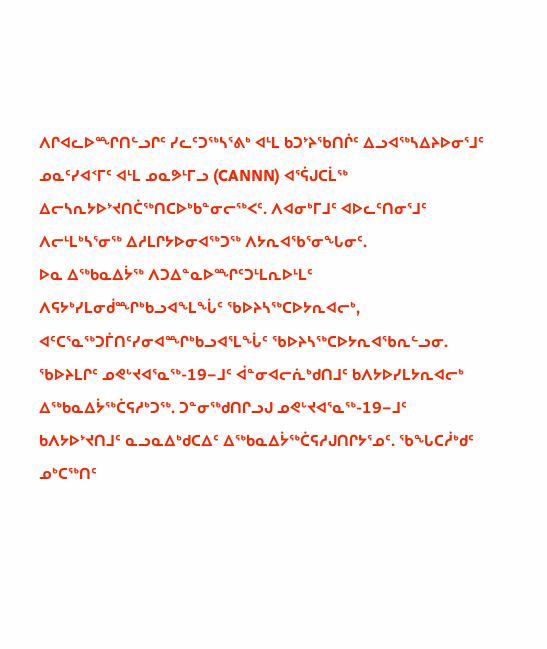ᐱᒋᐊᓚᐅᙱᑎᓪᓗᒋᑦ ᓯᓚᑦᑐᖅᓴᕐᕕᒃ ᐊᒻᒪ ᑲᑐᔾᔨᖃᑎᒌᑦ ᐃᓗᐊᖅᓴᐃᔨᐅᓂᕐᒧᑦ ᓄᓇᑦᓯᐊᑉᒥᑦ ᐊᒻᒪ ᓄᓇᕗᒻᒥᓗ (CANNN) ᐊᕐᕌᒍᑕᒫᖅ ᐃᓕᓴᕆᔭᐅᔾᔪᑎᑖᖅᑎᑕᐅᒃᑲᓐᓂᓕᖅᐸᑦ. ᐱᐊᓂᒃᒥᒧᑦ ᐊᐅᓚᑦᑎᓂᕐᒧᑦ ᐱᓕᒻᒪᒃᓴᕐᓂᖅ ᐃᓱᒪᒋᔭᐅᓂᐊᖅᑐᖅ ᐱᔭᕆᐊᖃᕐᓂᖓᓂᑦ.
ᐅᓇ ᐃᖅᑲᓇᐃᔮᖅ ᐱᑐᐃᓐᓇᐅᙱᑦᑐᒻᒪᕆᐅᒻᒪᑦ ᐱᕋᔭᒃᓯᒪᓂᑰᙱᒃᑲᓗᐊᖕᒪᖔᑦ ᖃᐅᔨᓴᖅᑕᐅᔭᕆᐊᓕᒃ, ᐊᑦᑕᕐᓇᖅᑐᒦᑎᑦᓯᓂᐊᙱᒃᑲᓗᐊᕐᒪᖔᑦ ᖃᐅᔨᓴᖅᑕᐅᔭᕆᐊᖃᕆᓪᓗᓂ.
ᖃᐅᔨᒪᒋᑦ ᓄᕙᒡᔪᐊᕐᓇᖅ-19−ᒧᑦ ᐋᓐᓂᐊᓕᕇᒃᑯᑎᒧᑦ ᑲᐱᔭᐅᓯᒪᔭᕆᐊᓕᒃ ᐃᖅᑲᓇᐃᔮᖅᑖᕋᓱᒃᑐᖅ. ᑐᓐᓂᖅᑯᑎᒋᓗᒍ ᓄᕙᒡᔪᐊᕐᓇᖅ-19−ᒧᑦ ᑲᐱᔭᐅᔾᔪᑎᒧᑦ ᓇᓗᓇᐃᒃᑯᑕᐃᑦ ᐃᖅᑲᓇᐃᔮᖅᑖᕋᓱᒍᑎᒋᔭᕐᓄᑦ. ᖃᖓᑕᓲᒃᑯᑦ ᓄᒃᑕᖅᑎᑦ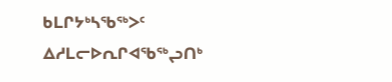ᑲᒪᒋᔭᒃᓴᖃᖅᐳᑦ ᐃᓱᒪᓕᐅᕆᒋᐊᖃᖅᖢᑎᒃ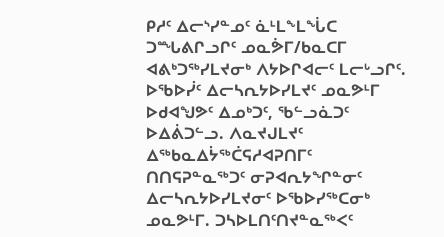ᑭᓱᑦ ᐃᓕᔅᓯᓐᓄᑦ ᓈᒻᒪᖕᒪᖔᑕ ᑐᙵᕕᒋᓗᒋᑦ ᓄᓇᕘᒥ/ᑲᓇᑕᒥ ᐊᕕᒃᑐᖅᓯᒪᔪᓂᒃ ᐱᔭᐅᒋᐊᓕᑦ ᒪᓕᒡᓗᒋᑦ.
ᐅᖃᐅᓰᑦ ᐃᓕᓴᕆᔭᐅᓯᒪᔪᑦ ᓄᓇᕗᒻᒥ ᐅᑯᐊᖑᕗᑦ ᐃᓄᒃᑐᑦ, ᖃᓪᓗᓈᑐᑦ ᐅᐃᕖᑐᓪᓗ. ᐱᓇᔪᒍᒪᔪᑦ ᐃᖅᑲᓇᐃᔮᖅᑖᕋᓱᐊᕈᑎᒥᑦ ᑎᑎᕋᕈᓐᓇᖅᑐᑦ ᓂᕈᐊᕆᔭᖏᓐᓂᑦ ᐃᓕᓴᕆᔭᐅᓯᒪᔪᓂᑦ ᐅᖃᐅᓯᖅᑕᓂᒃ ᓄᓇᕗᒻᒥ. ᑐᓴᐅᒪᑎᑦᑎᔪᓐᓇᖅᐸᑦ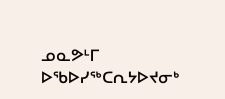ᓄᓇᕗᒻᒥ ᐅᖃᐅᓯᖅᑕᕆᔭᐅᔪᓂᒃ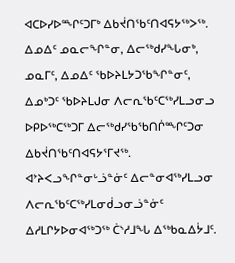ᐊᑕᐅᓯᐅᙱᑦᑐᒥᒃ ᐃᑲᔫᑎᖃᑦᑎᐊᕋᔭᖅᐳᖅ. ᐃᓄᐃᑦ ᓄᓇᓕᖏᓐᓂ, ᐃᓕᖅᑯᓯᖓᓂᒃ, ᓄᓇᒥᑦ, ᐃᓄᐃᑦ ᖃᐅᔨᒪᔭᑐᖃᖏᓐᓂᑦ, ᐃᓄᒃᑐᑦ ᖃᐅᔨᒪᒍᓂ ᐱᓕᕆᖃᑦᑕᖅᓯᒪᓗᓂᓗ ᐅᑭᐅᖅᑕᖅᑐᒥ ᐃᓕᖅᑯᓯᖃᖃᑎᒌᙱᑦᑐᓂ ᐃᑲᔫᑎᖃᑦᑎᐊᕋᔭᕐᒥᔪᖅ.
ᐊᔾᔨᐸᓗᖏᓐᓂᒡᓘᓐᓃᑦ ᐃᓕᓐᓂᐊᖅᓯᒪᓗᓂ ᐱᓕᕆᖃᑦᑕᖅᓯᒪᓂᑰᓗᓂᓘᓐᓃᑦ ᐃᓱᒪᒋᔭᐅᓂᐊᖅᑐᖅ ᑖᔅᓱᒧᖓ ᐃᖅᑲᓇᐃᔮᒧᑦ.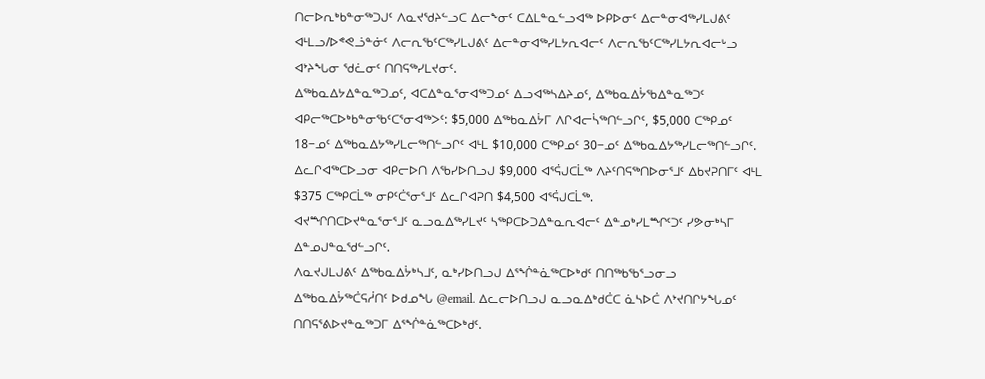ᑎᓕᐅᕆᒃᑲᓐᓂᖅᑐᒍᑦ ᐱᓇᔪᖁᔨᓪᓗᑕ ᐃᓕᖕᓂᑦ ᑕᐃᒪᓐᓇᓪᓗᐊᖅ ᐅᑭᐅᓂᑦ ᐃᓕᓐᓂᐊᖅᓯᒪᒍᕕᑦ ᐊᒻᒪᓗ/ᐅᕝᕙᓘᓐᓃᑦ ᐱᓕᕆᖃᑦᑕᖅᓯᒪᒍᕕᑦ ᐃᓕᓐᓂᐊᖅᓯᒪᔭᕆᐊᓕᑦ ᐱᓕᕆᖃᑦᑕᖅᓯᒪᔭᕆᐊᓕᒡᓗ ᐊᔾᔨᖓᓂ ᖁᓛᓂᑦ ᑎᑎᕋᖅᓯᒪᔪᓂᑦ.
ᐃᖅᑲᓇᐃᔭᐃᓐᓇᖅᑐᓄᑦ, ᐊᑕᐃᓐᓇᕐᓂᐊᖅᑐᓄᑦ ᐃᓗᐊᖅᓴᐃᔨᓄᑦ, ᐃᖅᑲᓇᐃᔮᖃᐃᓐᓇᖅᑐᑦ ᐊᑭᓕᖅᑕᐅᒃᑲᓐᓂᖃᑦᑕᕐᓂᐊᖅᐳᑦ: $5,000 ᐃᖅᑲᓇᐃᔮᒥ ᐱᒋᐊᓕᓵᖅᑎᓪᓗᒋᑦ, $5,000 ᑕᖅᑭᓄᑦ 18−ᓄᑦ ᐃᖅᑲᓇᐃᔭᖅᓯᒪᓕᖅᑎᓪᓗᒋᑦ ᐊᒻᒪ $10,000 ᑕᖅᑭᓄᑦ 30−ᓄᑦ ᐃᖅᑲᓇᐃᔭᖅᓯᒪᓕᖅᑎᓪᓗᒋᑦ. ᐃᓚᒋᐊᖅᑕᐅᓗᓂ ᐊᑭᓕᐅᑎ ᐱᖃᓯᐅᑎᓗᒍ $9,000 ᐊᕐᕌᒍᑕᒫᖅ ᐱᔨᑦᑎᕋᖅᑎᐅᓂᕐᒧᑦ ᐃᑲᔪᕈᑎᒥᑦ ᐊᒻᒪ $375 ᑕᖅᑭᑕᒫᖅ ᓂᑭᑦᑖᕐᓂᕐᒧᑦ ᐃᓚᒋᐊᕈᑎ $4,500 ᐊᕐᕌᒍᑕᒫᖅ.
ᐊᔪᙱᑎᑕᐅᔪᓐᓇᕐᓂᕐᒧᑦ ᓇᓗᓇᐃᖅᓯᒪᔪᑦ ᓴᖅᑭᑕᐅᑐᐃᓐᓇᕆᐊᓕᑦ ᐃᓐᓄᒃᓯᒪᙱᑦᑐᑦ ᓯᕗᓂᒃᓴᒥ ᐃᓐᓄᒍᓐᓇᖁᓪᓗᒋᑦ.
ᐱᓇᔪᒍᒪᒍᕕᑦ ᐃᖅᑲᓇᐃᔮᒃᓴᒧᑦ, ᓇᒃᓯᐅᑎᓗᒍ ᐃᕐᖐᓐᓈᖅᑕᐅᒃᑯᑦ ᑎᑎᖅᑲᖃᕐᓗᓂᓗ ᐃᖅᑲᓇᐃᔮᖅᑖᕋᓲᑎᑦ ᐅᑯᓄᖓ @email. ᐃᓚᓕᐅᑎᓗᒍ ᓇᓗᓇᐃᒃᑯᑖᑕ ᓈᓴᐅᑖ ᐱᔾᔪᑎᒋᔭᖓᓄᑦ ᑎᑎᕋᕐᕕᐅᔪᓐᓇᖅᑐᒥ ᐃᕐᖐᓐᓈᖅᑕᐅᒃᑯᑦ.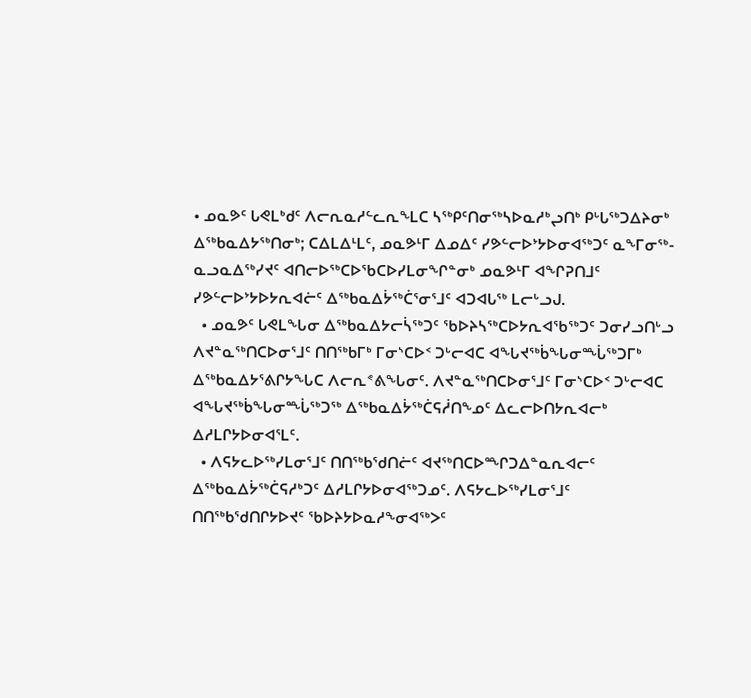• ᓄᓇᕗᑦ ᒐᕙᒪᒃᑯᑦ ᐱᓕᕆᓇᓱᓪᓚᕆᖕᒪᑕ ᓴᖅᑭᑦᑎᓂᖅᓴᐅᓇᓱᒃᖢᑎᒃ ᑭᒡᒐᖅᑐᐃᔨᓂᒃ ᐃᖅᑲᓇᐃᔭᖅᑎᓂᒃ; ᑕᐃᒪᐃᒻᒪᑦ, ᓄᓇᕗᒻᒥ ᐃᓄᐃᑦ ᓯᕗᓪᓕᐅᔾᔭᐅᓂᐊᖅᑐᑦ ᓇᖕᒥᓂᖅ-ᓇᓗᓇᐃᖅᓯᔪᑦ ᐊᑎᓕᐅᖅᑕᐅᖃᑕᐅᓯᒪᓂᖏᓐᓂᒃ ᓄᓇᕗᒻᒥ ᐊᖏᕈᑎᒧᑦ ᓯᕗᓪᓕᐅᔾᔭᐅᔭᕆᐊᓖᑦ ᐃᖅᑲᓇᐃᔮᖅᑖᕐᓂᕐᒧᑦ ᐊᑐᐊᒐᖅ ᒪᓕᒡᓗᒍ.
  • ᓄᓇᕗᑦ ᒐᕙᒪᖓᓂ ᐃᖅᑲᓇᐃᔭᓕᓵᖅᑐᑦ ᖃᐅᔨᓴᖅᑕᐅᔭᕆᐊᖃᖅᑐᑦ ᑐᓂᓯᓗᑎᒡᓗ ᐱᔪᓐᓇᖅᑎᑕᐅᓂᕐᒧᑦ ᑎᑎᖅᑲᒥᒃ ᒥᓂᔅᑕᐅᑉ ᑐᒡᓕᐊᑕ ᐊᖓᔪᖅᑳᖓᓂᙶᖅᑐᒥᒃ ᐃᖅᑲᓇᐃᔭᕐᕕᒋᔭᖓᑕ ᐱᓕᕆᕝᕕᖓᓂᑦ. ᐱᔪᓐᓇᖅᑎᑕᐅᓂᕐᒧᑦ ᒥᓂᔅᑕᐅᑉ ᑐᒡᓕᐊᑕ ᐊᖓᔪᖅᑳᖓᓂᙶᖅᑐᖅ ᐃᖅᑲᓇᐃᔮᖅᑖᕋᓲᑎᖕᓄᑦ ᐃᓚᓕᐅᑎᔭᕆᐊᓕᒃ ᐃᓱᒪᒋᔭᐅᓂᐊᕐᒪᑦ.
  • ᐱᕋᔭᓚᐅᖅᓯᒪᓂᕐᒧᑦ ᑎᑎᖅᑲᖁᑎᓖᑦ ᐊᔪᖅᑎᑕᐅᙱᑐᐃᓐᓇᕆᐊᓕᑦ ᐃᖅᑲᓇᐃᔮᖅᑖᕋᓱᒃᑐᑦ ᐃᓱᒪᒋᔭᐅᓂᐊᖅᑐᓄᑦ. ᐱᕋᔭᓚᐅᖅᓯᒪᓂᕐᒧᑦ ᑎᑎᖅᑲᖁᑎᒋᔭᐅᔪᑦ ᖃᐅᔨᔭᐅᓇᓱᖕᓂᐊᖅᐳᑦ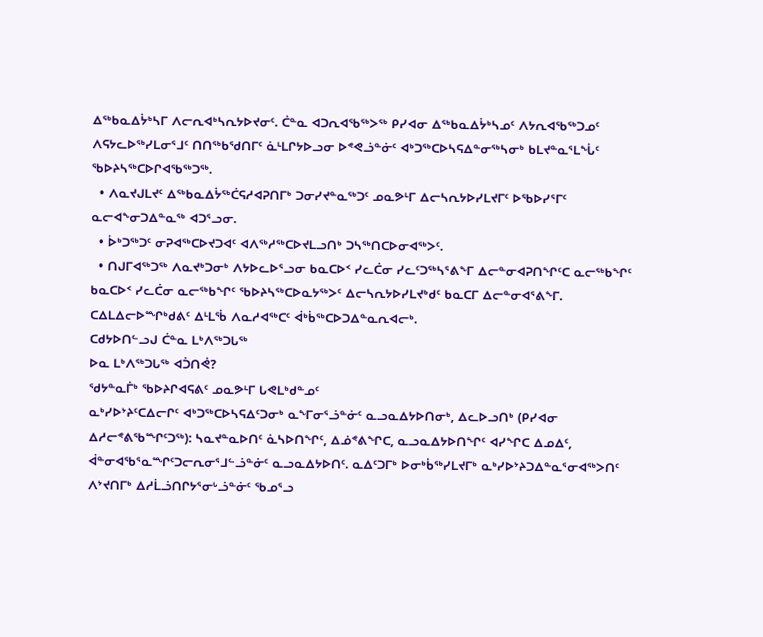ᐃᖅᑲᓇᐃᔮᒃᓴᒥ ᐱᓕᕆᐊᒃᓴᕆᔭᐅᔪᓂᑦ. ᑖᓐᓇ ᐊᑐᕆᐊᖃᖅᐳᖅ ᑭᓯᐊᓂ ᐃᖅᑲᓇᐃᔮᒃᓴᓄᑦ ᐱᔭᕆᐊᖃᖅᑐᓄᑦ ᐱᕋᔭᓚᐅᖅᓯᒪᓂᕐᒧᑦ ᑎᑎᖅᑲᖁᑎᒥᑦ ᓈᒻᒪᒋᔭᐅᓗᓂ ᐅᕝᕙᓘᓐᓃᑦ ᐊᒃᑐᖅᑕᐅᓴᕋᐃᓐᓂᖅᓴᓂᒃ ᑲᒪᔪᓐᓇᕐᒪᖔᑦ ᖃᐅᔨᓴᖅᑕᐅᒋᐊᖃᖅᑐᖅ.
  • ᐱᓇᔪᒍᒪᔪᑦ ᐃᖅᑲᓇᐃᔮᖅᑖᕋᓱᐊᕈᑎᒥᒃ ᑐᓂᓯᔪᓐᓇᖅᑐᑦ ᓄᓇᕗᒻᒥ ᐃᓕᓴᕆᔭᐅᓯᒪᔪᒥᑦ ᐅᖃᐅᓯᕐᒥᑦ ᓇᓕᐊᖕᓂᑐᐃᓐᓇᖅ ᐊᑐᕐᓗᓂ.
  • ᐆᒃᑐᖅᑐᑦ ᓂᕈᐊᖅᑕᐅᔪᑐᐊᑦ ᐊᐱᖅᓱᖅᑕᐅᔪᒪᓗᑎᒃ ᑐᓴᖅᑎᑕᐅᓂᐊᖅᐳᑦ.
  • ᑎᒍᒥᐊᖅᑐᖅ ᐱᓇᔪᒃᑐᓂᒃ ᐱᔭᐅᓚᐅᕐᓗᓂ ᑲᓇᑕᐅᑉ ᓯᓚᑖᓂ ᓯᓚᑦᑐᖅᓴᕐᕕᖕᒥ ᐃᓕᓐᓂᐊᕈᑎᖏᑦᑕ ᓇᓕᖅᑲᖏᑦ ᑲᓇᑕᐅᑉ ᓯᓚᑖᓂ ᓇᓕᖅᑲᖏᑦ ᖃᐅᔨᓴᖅᑕᐅᓇᔭᖅᐳᑦ ᐃᓕᓴᕆᔭᐅᓯᒪᔪᒃᑯᑦ ᑲᓇᑕᒥ ᐃᓕᓐᓂᐊᕐᕕᖕᒥ.  ᑕᐃᒪᐃᓕᐅᙱᒃᑯᕕᑦ ᐃᒻᒪᖄ ᐱᓇᓱᐊᖅᑕᑦ ᐋᒃᑳᖅᑕᐅᑐᐃᓐᓇᕆᐊᓕᒃ.
ᑕᑯᔭᐅᑎᓪᓗᒍ ᑖᓐᓇ ᒪᒃᐱᖅᑐᒐᖅ
ᐅᓇ ᒪᒃᐱᖅᑐᒐᖅ ᐊᑑᑎᕚ?
ᖁᔭᓐᓇᒦᒃ ᖃᐅᔨᒋᐊᕋᕕᑦ ᓄᓇᕗᒻᒥ ᒐᕙᒪᒃᑯᓐᓄᑦ
ᓇᒃᓯᐅᔾᔨᑦᑕᐃᓕᒋᑦ ᐊᒃᑐᖅᑕᐅᓴᕋᐃᑦᑐᓂᒃ ᓇᖕᒥᓂᕐᓘᓐᓃᑦ ᓇᓗᓇᐃᔭᐅᑎᓂᒃ, ᐃᓚᐅᓗᑎᒃ (ᑭᓯᐊᓂ ᐃᓱᓕᕝᕕᖃᙱᑦᑐᖅ): ᓴᓇᔪᓐᓇᐅᑎᑦ ᓈᓴᐅᑎᖏᑦ, ᐃᓅᕝᕕᖏᑕ, ᓇᓗᓇᐃᔭᐅᑎᖏᑦ ᐊᓯᖏᑕ ᐃᓄᐃᑦ, ᐋᓐᓂᐊᖃᕐᓇᙱᑦᑐᓕᕆᓂᕐᒧᓪᓘᓐᓃᑦ ᓇᓗᓇᐃᔭᐅᑎᑦ. ᓇᐃᑦᑐᒥᒃ ᐅᓂᒃᑳᖅᓯᒪᔪᒥᒃ ᓇᒃᓯᐅᔾᔨᑐᐃᓐᓇᕐᓂᐊᖅᐳᑎᑦ ᐱᔾᔪᑎᒥᒃ ᐃᓱᒫᓘᑎᒋᔭᕐᓂᒡᓘᓐᓃᑦ ᖃᓄᕐᓗ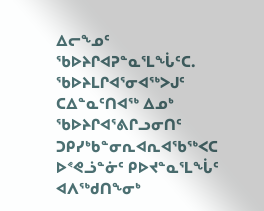ᐃᓕᖕᓄᑦ ᖃᐅᔨᒋᐊᕈᓐᓇᕐᒪᖔᑦᑕ. ᖃᐅᔨᒪᒋᐊᕐᓂᐊᖅᐳᒍᑦ ᑕᐃᓐᓇᑦᑎᐊᖅ ᐃᓄᒃ ᖃᐅᔨᒋᐊᕐᕕᒋᓗᓂᑎᑦ ᑐᑭᓯᒃᑲᓐᓂᕆᐊᕆᐊᖃᖅᐸᑕ ᐅᕝᕙᓘᓐᓃᑦ ᑭᐅᔪᓐᓇᕐᒪᖔᑦ ᐊᐱᖅᑯᑎᖕᓂᒃ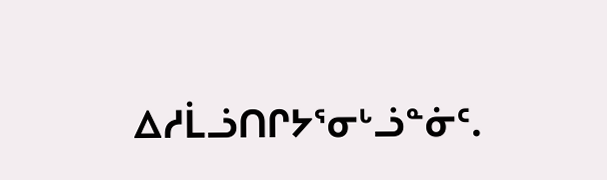ᐃᓱᒫᓘᑎᒋᔭᕐᓂᒡᓘᓐᓃᑦ.